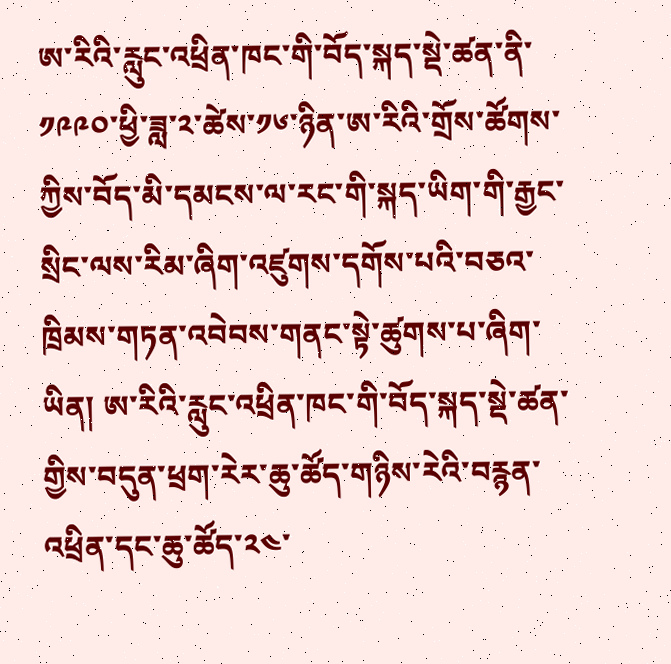ཨ་རིའི་རླུང་འཕྲིན་ཁང་གི་བོད་སྐད་སྡེ་ཚན་ནི་༡༩༩༠་ཕྱི་ཟླ་༢་ཚེས་༡༦་ཉིན་ཨ་རིའི་གྲོས་ཚོགས་ཀྱིས་བོད་མི་དམངས་ལ་རང་གི་སྐད་ཡིག་གི་རྒྱང་སྲིང་ལས་རིམ་ཞིག་འཛུགས་དགོས་པའི་བཅའ་ཁྲིམས་གཏན་འབེབས་གནང་སྟེ་ཚུགས་པ་ཞིག་ཡིན། ཨ་རིའི་རླུང་འཕྲིན་ཁང་གི་བོད་སྐད་སྡེ་ཚན་གྱིས་བདུན་ཕྲག་རེར་ཆུ་ཚོད་གཉིས་རེའི་བརྙན་འཕྲིན་དང་ཆུ་ཚོད་༢༤་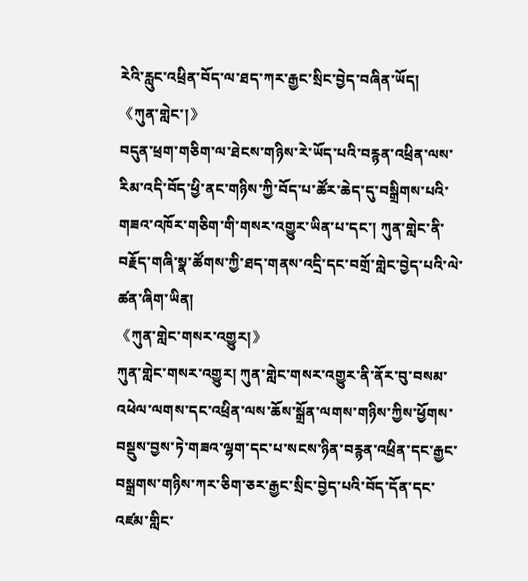རེའི་རླུང་འཕྲིན་བོད་ལ་ཐད་ཀར་རྒྱང་སྲིང་བྱེད་བཞིན་ཡོད།
《ཀུན་གླེང་།》
བདུན་ཕྲག་གཅིག་ལ་ཐེངས་གཉིས་རེ་ཡོད་པའི་བརྙན་འཕྲིན་ལས་རིམ་འདི་བོད་ཕྱི་ནང་གཉིས་ཀྱི་བོད་པ་ཚོར་ཆེད་དུ་བསྒྲིགས་པའི་གཟའ་འཁོར་གཅིག་གི་གསར་འགྱུར་ཡིན་པ་དང་། ཀུན་གླེང་ནི་བརྗོད་གཞི་སྣ་ཚོགས་ཀྱི་ཐད་གནས་འདྲི་དང་བགྲོ་གླེང་བྱེད་པའི་ལེ་ཚན་ཞིག་ཡིན།
《ཀུན་གླེང་གསར་འགྱུར།》
ཀུན་གླེང་གསར་འགྱུར། ཀུན་གླེང་གསར་འགྱུར་ནི་ནོར་བུ་བསམ་འཕེལ་ལགས་དང་འཕྲིན་ལས་ཆོས་སྒྲོན་ལགས་གཉིས་ཀྱིས་ཕྱོགས་བསྡུས་བྱས་ཏེ་གཟའ་ལྷག་དང་པ་སངས་ཉིན་བརྙན་འཕྲིན་དང་རྒྱང་བསྒྲགས་གཉིས་ཀར་ཅིག་ཅར་རྒྱང་སྲིང་བྱེད་པའི་བོད་དོན་དང་འཛམ་གླིང་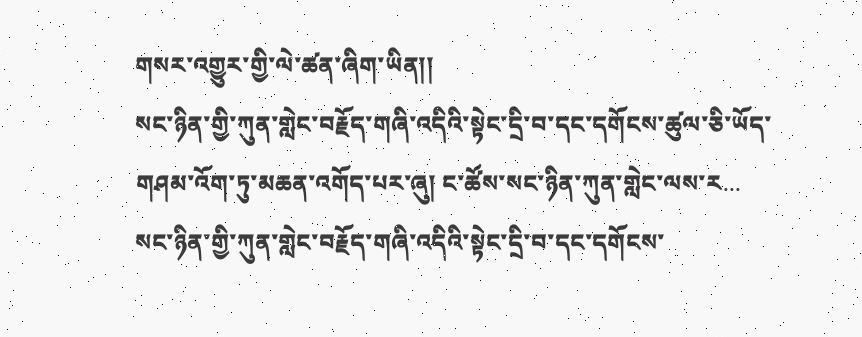གསར་འགྱུར་གྱི་ལེ་ཚན་ཞིག་ཡིན།།
སང་ཉིན་གྱི་ཀུན་གླེང་བརྗོད་གཞི་འདིའི་སྟེང་དྲི་བ་དང་དགོངས་ཚུལ་ཅི་ཡོད་གཤམ་འོག་ཏུ་མཆན་འགོད་པར་ཞུ། ང་ཚོས་སང་ཉིན་ཀུན་གླེང་ལས་ར...
སང་ཉིན་གྱི་ཀུན་གླེང་བརྗོད་གཞི་འདིའི་སྟེང་དྲི་བ་དང་དགོངས་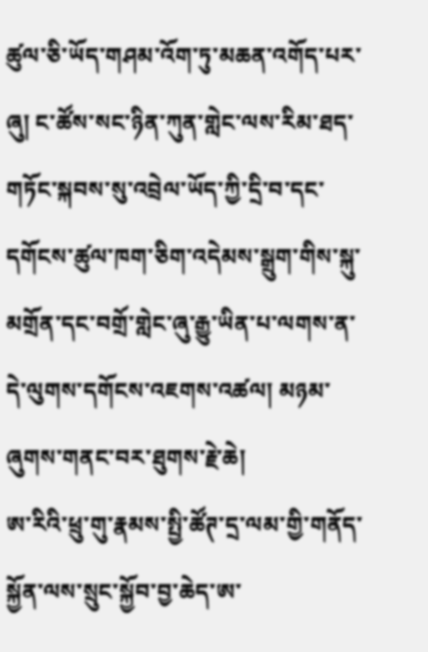ཚུལ་ཅི་ཡོད་གཤམ་འོག་ཏུ་མཆན་འགོད་པར་ཞུ། ང་ཚོས་སང་ཉིན་ཀུན་གླེང་ལས་རིམ་ཐད་གཏོང་སྐབས་སུ་འབྲེལ་ཡོད་ཀྱི་དྲི་བ་དང་དགོངས་ཚུལ་ཁག་ཅིག་འདེམས་སྒྲུག་གིས་སྐུ་མགྲོན་དང་བགྲོ་གླེང་ཞུ་རྒྱུ་ཡིན་པ་ལགས་ན་དེ་ལུགས་དགོངས་འཇགས་འཚལ། མཉམ་ཞུགས་གནང་བར་ཐུགས་རྗེ་ཆེ།
ཨ་རིའི་ཕྲུ་གུ་རྣམས་སྤྱི་ཚོཊ་དྲ་ལམ་གྱི་གནོད་སྐྱོན་ལས་སྲུང་སྐྱོབ་བྱ་ཆེད་ཨ་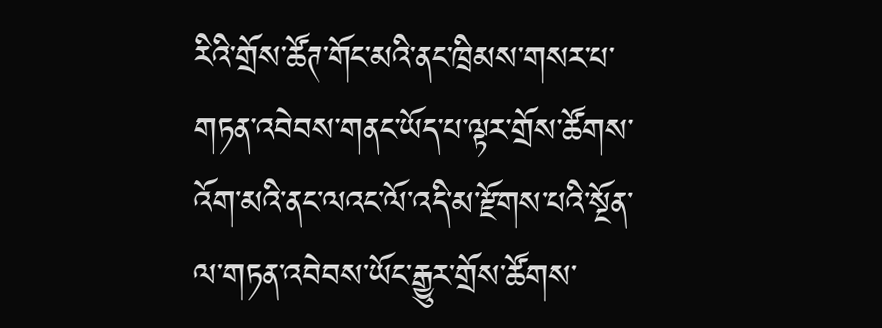རིའི་གྲོས་ཚོཊ་གོང་མའི་ནང་ཁྲིམས་གསར་པ་གཏན་འབེབས་གནང་ཡོད་པ་ལྟར་གྲོས་ཚོགས་འོག་མའི་ནང་ལའང་ལོ་འདི་མ་རྫོགས་པའི་སྔོན་ལ་གཏན་འབེབས་ཡོང་རྒྱུར་གྲོས་ཚོགས་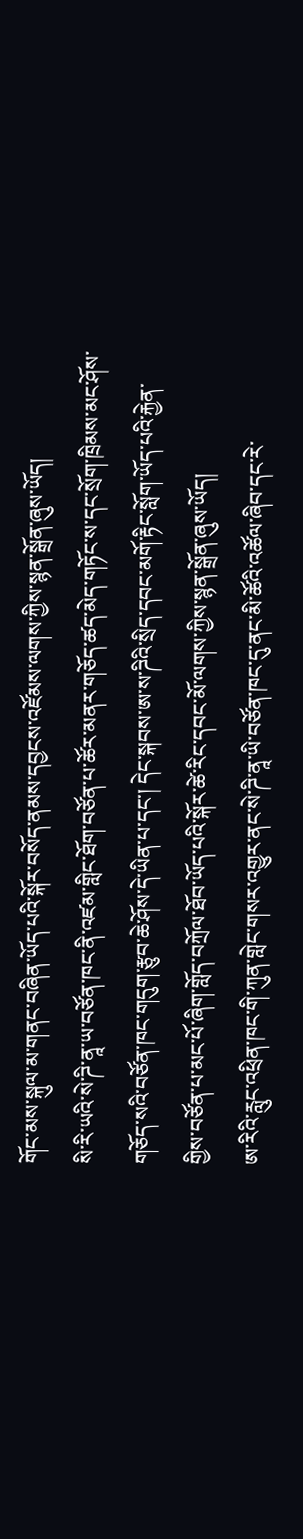གོང་མས་སྐུལ་མ་གནང་བཞིན་ཡོད་པའི་སྐོར་བསོད་ནམས་དབྱངས་འཛོམས་ལགས་ཀྱིས་སྙན་སྒྲོན་ཞུས་ཡོད།
སི་རི་ཡའི་སེ་ཌི་ནཱ་ཡ་བཙོན་ཁང་ནི་འཛམ་གླིང་ཐོག་བཙོན་པ་ཚོར་མནར་གཅོད་ཚད་མེད་གཏོང་ས་དང་སྲོག་ཁྲིམས་མང་ཤོས་གཅོད་སའི་བཙོན་ཁང་གདུག་རྩུབ་ཆེ་ཤོས་དེ་ཡིན་པ་དང་། དེང་སྐབས་ཨ་ས་ཌིའི་སྲིད་དབང་མགོ་རྟིང་སློག་ཡོད་པའི་རྐྱེན་གྱིས་བཙོན་པ་མང་པོ་ཞིག་གློད་བཀྲོལ་ཐོབ་ཡོད་པའི་སྐོར་ཚེ་རིང་དབང་མོ་ལགས་ཀྱིས་སྙན་སྒྲོན་ཞུས་ཡོད།
ཨ་རིའི་རླུང་འཕྲིན་ཁང་གི་ཀུན་གླེང་གསར་འགྱུར་ནང་སེ་ཌི་ནཱ་ཡི་བཙོན་ཁང་དུ་ནང་མི་ཚོའི་འཚོལ་ཞིབ་དང་རེ་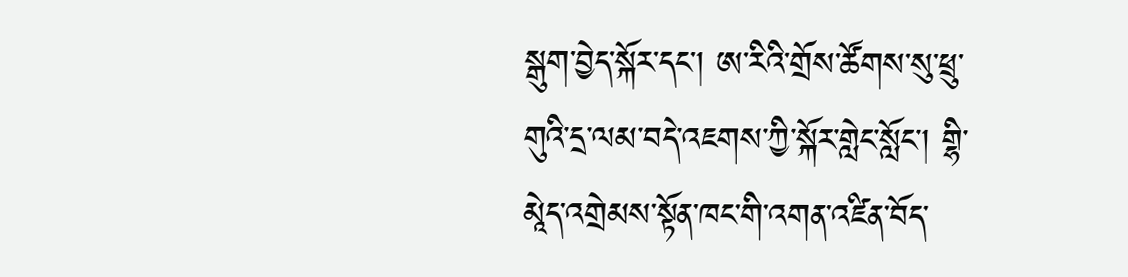སྒུག་བྱེད་སྐོར་དང་། ཨ་རིའི་གྲོས་ཚོགས་སུ་ཕྲུ་གུའི་དྲ་ལམ་བདེ་འཇགས་ཀྱི་སྐོར་གླེང་སློང་། གྷི་མཱེད་འགྲེམས་སྟོན་ཁང་གི་འགན་འཛིན་བོད་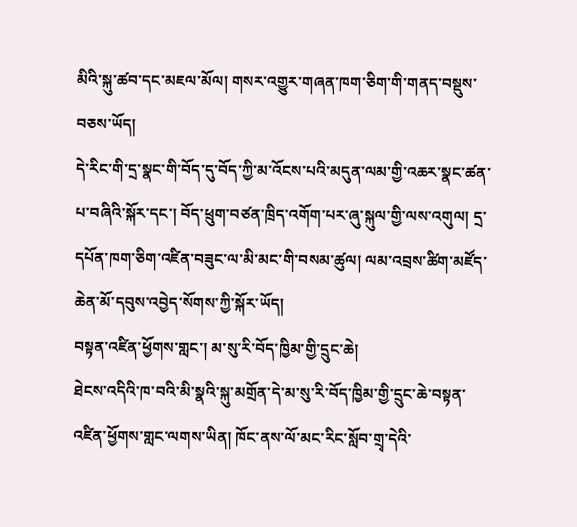མིའི་སྐུ་ཚབ་དང་མཇལ་མོལ། གསར་འགྱུར་གཞན་ཁག་ཅིག་གི་གནད་བསྡུས་བཅས་ཡོད།
དེ་རིང་གི་དྲ་སྣང་གི་བོད་དུ་བོད་ཀྱི་མ་འོངས་པའི་མདུན་ལམ་གྱི་འཆར་སྣང་ཚན་པ་བཞིའི་སྐོར་དང་། བོད་ཕྲུག་བཙན་ཁྲིད་འགོག་པར་ཞུ་སྐུལ་གྱི་ལས་འགུལ། དྲ་དཔོན་ཁག་ཅིག་འཛིན་བཟུང་ལ་མི་མང་གི་བསམ་ཚུལ། ལམ་འབྲས་ཚིག་མཛོད་ཆེན་མོ་དབུས་འབྱེད་སོགས་ཀྱི་སྐོར་ཡོད།
བསྟན་འཛིན་ཕྱོགས་གླང་། མ་སུ་རི་བོད་ཁྱིམ་གྱི་དྲུང་ཆེ།
ཐེངས་འདིའི་ཁ་བའི་མི་སྣའི་སྐུ་མགྲོན་དེ་མ་སུ་རི་བོད་ཁྱིམ་གྱི་དྲུང་ཆེ་བསྟན་འཛིན་ཕྱོགས་གླང་ལགས་ཡིན། ཁོང་ནས་ལོ་མང་རིང་སློབ་གྲྭ་དེའི་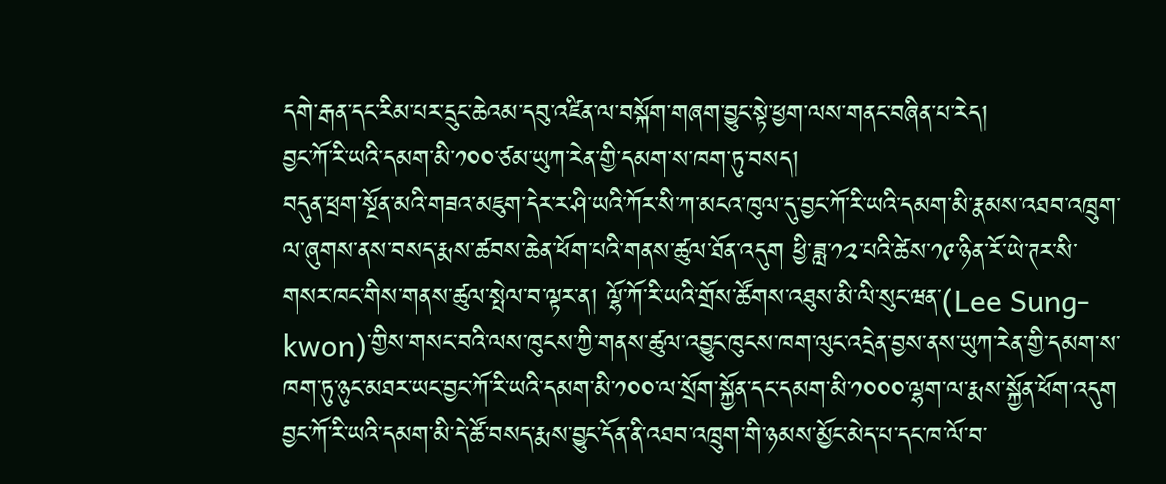དགེ་རྒན་དང་རིམ་པར་དྲུང་ཆེའམ་དབུ་འཛིན་ལ་བསྐོག་གཞག་བྱུང་སྟེ་ཕྱག་ལས་གནང་བཞིན་པ་རེད།
བྱང་ཀོ་རི་ཡའི་དམག་མི་༡༠༠་ཙམ་ཡུཀ་རེན་གྱི་དམག་ས་ཁག་ཏུ་བསད།
བདུན་ཕྲག་སྔོན་མའི་གཟའ་མཇུག་དེར་ར་ཤི་ཡའི་ཀོར་སི་ཀ་མངའ་ཁུལ་དུ་བྱང་ཀོ་རི་ཡའི་དམག་མི་རྣམས་འཐབ་འཁྲུག་ལ་ཞུགས་ནས་བསད་རྨས་ཚབས་ཆེན་ཕོག་པའི་གནས་ཚུལ་ཐོན་འདུག ཕྱི་ཟླ་༡༢་པའི་ཚེས་༡༩་ཉིན་རོ་ཡེ་ཊར་སི་གསར་ཁང་གིས་གནས་ཚུལ་སྤེལ་བ་ལྟར་ན། ལྷོ་ཀོ་རི་ཡའི་གྲོས་ཚོགས་འཐུས་མི་ལི་སུང་ཝན་(Lee Sung-kwon)་གྱིས་གསང་བའི་ལས་ཁུངས་ཀྱི་གནས་ཚུལ་འབྱུང་ཁུངས་ཁག་ལུང་འདྲེན་བྱས་ནས་ཡུཀ་རེན་གྱི་དམག་ས་ཁག་ཏུ་ཉུང་མཐར་ཡང་བྱང་ཀོ་རི་ཡའི་དམག་མི་༡༠༠་ལ་སྲོག་སྐྱོན་དང་དམག་མི་༡༠༠༠་ལྷག་ལ་རྨས་སྐྱོན་ཕོག་འདུག བྱང་ཀོ་རི་ཡའི་དམག་མི་དེ་ཚོ་བསད་རྨས་བྱུང་དོན་ནི་འཐབ་འཁྲུག་གི་ཉམས་མྱོང་མེད་པ་དང་ཁ་ལོ་བ་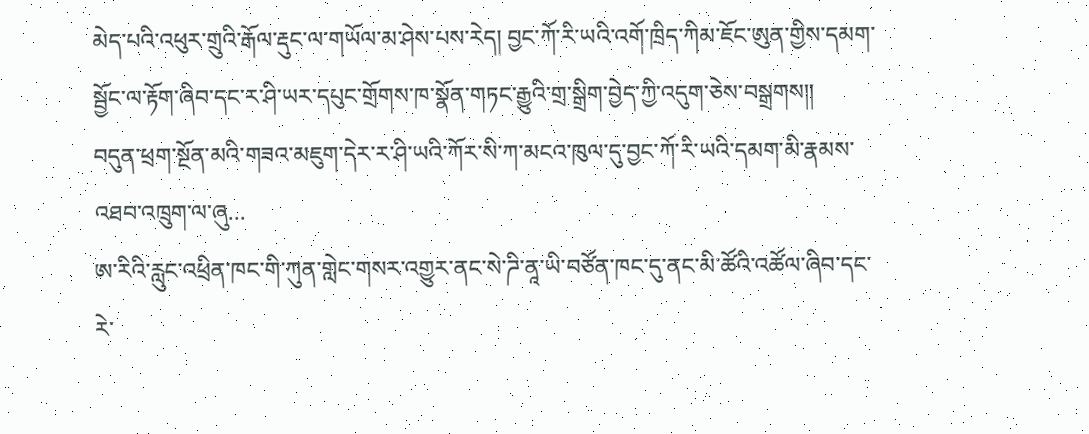མེད་པའི་འཕུར་གྲུའི་རྒོལ་རྡུང་ལ་གཡོལ་མ་ཤེས་པས་རེད། བྱང་ཀོ་རི་ཡའི་འགོ་ཁྲིད་ཀིམ་ཇོང་ཨུན་གྱིས་དམག་སྦྱོང་ལ་རྟོག་ཞིབ་དང་ར་ཤི་ཡར་དཔུང་གྲོགས་ཁ་སྣོན་གཏང་རྒྱུའི་གྲ་སྒྲིག་བྱེད་ཀྱི་འདུག་ཅེས་བསྒྲགས།།
བདུན་ཕྲག་སྔོན་མའི་གཟའ་མཇུག་དེར་ར་ཤི་ཡའི་ཀོར་སི་ཀ་མངའ་ཁུལ་དུ་བྱང་ཀོ་རི་ཡའི་དམག་མི་རྣམས་འཐབ་འཁྲུག་ལ་ཞུ...
ཨ་རིའི་རླུང་འཕྲིན་ཁང་གི་ཀུན་གླེང་གསར་འགྱུར་ནང་སེ་ཌི་ནཱ་ཡི་བཙོན་ཁང་དུ་ནང་མི་ཚོའི་འཚོལ་ཞིབ་དང་རེ་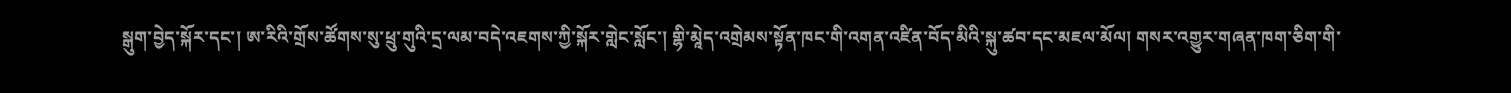སྒུག་བྱེད་སྐོར་དང་། ཨ་རིའི་གྲོས་ཚོགས་སུ་ཕྲུ་གུའི་དྲ་ལམ་བདེ་འཇགས་ཀྱི་སྐོར་གླེང་སློང་། གྷི་མཱེད་འགྲེམས་སྟོན་ཁང་གི་འགན་འཛིན་བོད་མིའི་སྐུ་ཚབ་དང་མཇལ་མོལ། གསར་འགྱུར་གཞན་ཁག་ཅིག་གི་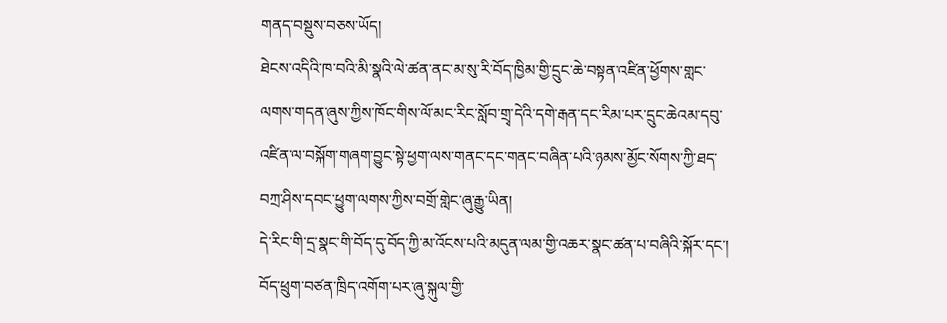གནད་བསྡུས་བཅས་ཡོད།
ཐེངས་འདིའི་ཁ་བའི་མི་སྣའི་ལེ་ཚན་ནང་མ་སུ་རི་བོད་ཁྱིམ་གྱི་དྲུང་ཆེ་བསྟན་འཛིན་ཕྱོགས་གླང་ལགས་གདན་ཞུས་ཀྱིས་ཁོང་གིས་ལོ་མང་རིང་སློབ་གྲྭ་དེའི་དགེ་རྒན་དང་རིམ་པར་དྲུང་ཆེའམ་དབུ་འཛིན་ལ་བསྐོག་གཞག་བྱུང་སྟེ་ཕྱག་ལས་གནང་དང་གནང་བཞིན་པའི་ཉམས་མྱོང་སོགས་ཀྱི་ཐད་བཀྲ་ཤིས་དབང་ཕྱུག་ལགས་ཀྱིས་བགྲོ་གླེང་ཞུ་རྒྱུ་ཡིན།
དེ་རིང་གི་དྲ་སྣང་གི་བོད་དུ་བོད་ཀྱི་མ་འོངས་པའི་མདུན་ལམ་གྱི་འཆར་སྣང་ཚན་པ་བཞིའི་སྐོར་དང་། བོད་ཕྲུག་བཙན་ཁྲིད་འགོག་པར་ཞུ་སྐུལ་གྱི་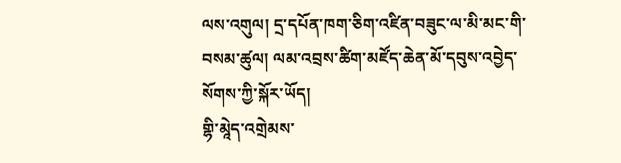ལས་འགུལ། དྲ་དཔོན་ཁག་ཅིག་འཛིན་བཟུང་ལ་མི་མང་གི་བསམ་ཚུལ། ལམ་འབྲས་ཚིག་མཛོད་ཆེན་མོ་དབུས་འབྱེད་སོགས་ཀྱི་སྐོར་ཡོད།
གྷི་མཱེད་འགྲེམས་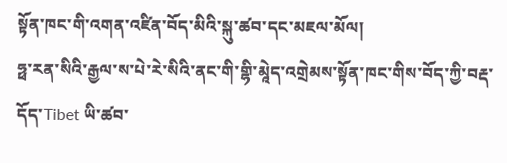སྟོན་ཁང་གི་འགན་འཛིན་བོད་མིའི་སྐུ་ཚབ་དང་མཇལ་མོལ།
ཧྥ་རན་སིའི་རྒྱལ་ས་པེ་རེ་སིའི་ནང་གི་གྷི་མཱེད་འགྲེམས་སྟོན་ཁང་གིས་བོད་ཀྱི་བརྡ་དོད་Tibet ཡི་ཚབ་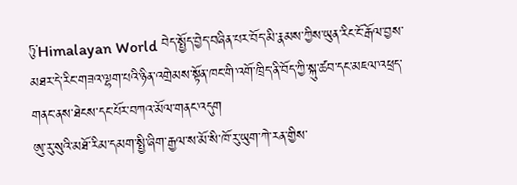ཏུ་Himalayan World བེད་སྤྱོད་བྱེད་བཞིན་པར་བོད་མི་རྣམས་ཀྱིས་ཡུན་རིང་ངོ་རྒོལ་བྱས་མཐར་དེ་རིང་གཟའ་ལྷག་པའི་ཉིན་འགྲེམས་སྟོན་ཁང་གི་འགོ་ཁྲིད་ནི་བོད་ཀྱི་སྐུ་ཚབ་དང་མཇལ་འཕྲད་གནང་ནས་ཐེངས་དང་པོར་བཀའ་མོལ་གནང་འདུག
ཨུ་རུ་སུའི་མཐོ་རིམ་དམག་སྤྱི་ཞིག་རྒྱལ་ས་མོ་སི་ཁོ་རུ་ཡུག་ཀེ་རན་གྱིས་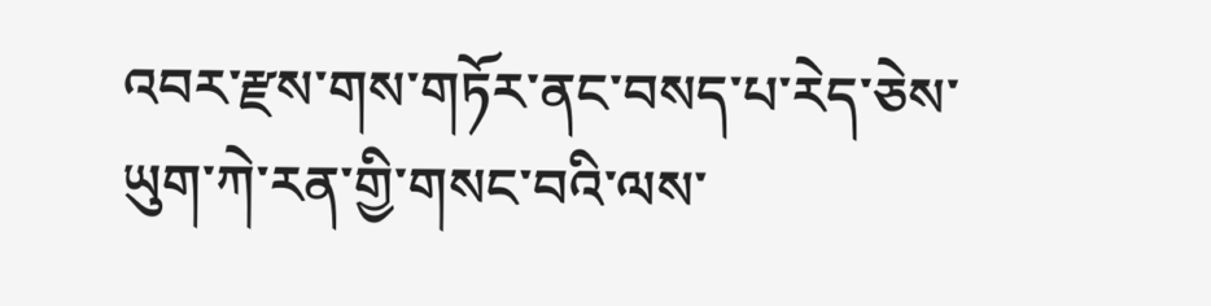འབར་རྫས་གས་གཏོར་ནང་བསད་པ་རེད་ཅེས་ཡུག་ཀེ་རན་གྱི་གསང་བའི་ལས་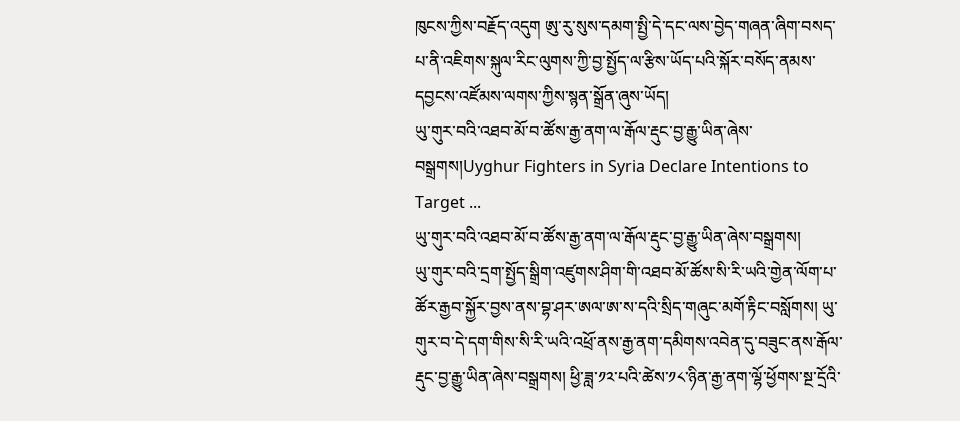ཁུངས་ཀྱིས་བརྗོད་འདུག ཨུ་རུ་སུས་དམག་སྤྱི་དེ་དང་ལས་བྱེད་གཞན་ཞིག་བསད་པ་ནི་འཇིགས་སྐུལ་རིང་ལུགས་ཀྱི་བྱ་སྤྱོད་ལ་རྩིས་ཡོད་པའི་སྐོར་བསོད་ནམས་དབྱངས་འཛོམས་ལགས་ཀྱིས་སྙན་སྒྲོན་ཞུས་ཡོད།
ཡུ་གུར་བའི་འཐབ་མོ་བ་ཚོས་རྒྱ་ནག་ལ་རྒོལ་རྡུང་བྱ་རྒྱུ་ཡིན་ཞེས་བསྒྲགས།Uyghur Fighters in Syria Declare Intentions to Target ...
ཡུ་གུར་བའི་འཐབ་མོ་བ་ཚོས་རྒྱ་ནག་ལ་རྒོལ་རྡུང་བྱ་རྒྱུ་ཡིན་ཞེས་བསྒྲགས།
ཡུ་གུར་བའི་དྲག་སྤྱོད་སྒྲིག་འཛུགས་ཤིག་གི་འཐབ་མོ་ཚོས་སི་རི་ཡའི་གྱེན་ལོག་པ་ཚོར་རྒྱབ་སྐྱོར་བྱས་ནས་བྷ་ཤར་ཨལ་ཨ་ས་དའི་སྲིད་གཞུང་མགོ་རྟིང་བསློགས། ཡུ་གུར་བ་དེ་དག་གིས་སི་རི་ཡའི་འཕྲོ་ནས་རྒྱ་ནག་དམིགས་འབེན་དུ་བཟུང་ནས་རྒོལ་རྡུང་བྱ་རྒྱུ་ཡིན་ཞེས་བསྒྲགས། ཕྱི་ཟླ་༡༢་པའི་ཚེས་༡༨་ཉིན་རྒྱ་ནག་ལྷོ་ཕྱོགས་སྔ་དྲོའི་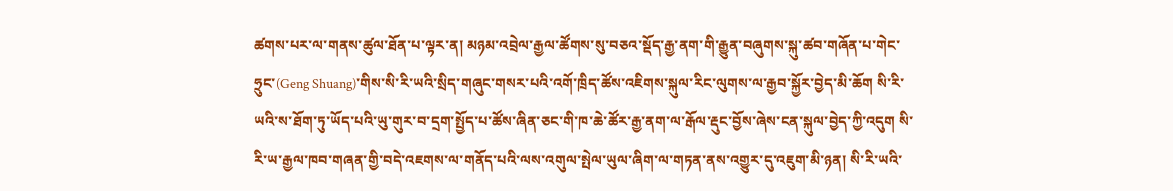ཚགས་པར་ལ་གནས་ཚུལ་ཐོན་པ་ལྟར་ན། མཉམ་འབྲེལ་རྒྱལ་ཚོགས་སུ་བཅའ་སྡོད་རྒྱ་ནག་གི་རྒྱུན་བཞུགས་སྐུ་ཚབ་གཞོན་པ་གེང་ཧྲུང་(Geng Shuang)་གིས་སི་རི་ཡའི་སྲིད་གཞུང་གསར་པའི་འགོ་ཁྲིད་ཚོས་འཇིགས་སྐུལ་རིང་ལུགས་ལ་རྒྱབ་སྐྱོར་བྱེད་མི་ཆོག སི་རི་ཡའི་ས་ཐོག་ཏུ་ཡོད་པའི་ཡུ་གུར་བ་དྲག་སྤྱོད་པ་ཚོས་ཞིན་ཅང་གི་ཁ་ཆེ་ཚོར་རྒྱ་ནག་ལ་རྒོལ་རྡུང་བྱོས་ཞེས་ངན་སྐུལ་བྱེད་ཀྱི་འདུག སི་རི་ཡ་རྒྱལ་ཁབ་གཞན་གྱི་བདེ་འཇགས་ལ་གནོད་པའི་ལས་འགུལ་སྤེལ་ཡུལ་ཞིག་ལ་གཏན་ནས་འགྱུར་དུ་འཇུག་མི་ཉན། སི་རི་ཡའི་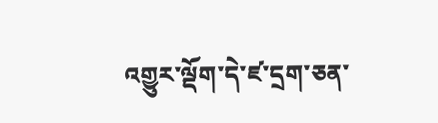འགྱུར་ལྡོག་དེ་ཛ་དྲག་ཅན་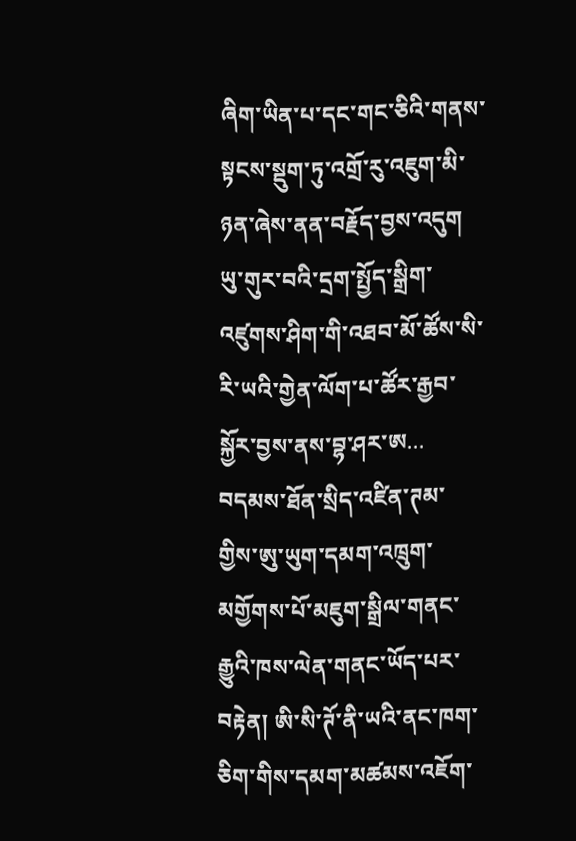ཞིག་ཡིན་པ་དང་གང་ཅིའི་གནས་སྟངས་སྡུག་ཏུ་འགྲོ་རུ་འཇུག་མི་ཉན་ཞེས་ནན་བརྗོད་བྱས་འདུག
ཡུ་གུར་བའི་དྲག་སྤྱོད་སྒྲིག་འཛུགས་ཤིག་གི་འཐབ་མོ་ཚོས་སི་རི་ཡའི་གྱེན་ལོག་པ་ཚོར་རྒྱབ་སྐྱོར་བྱས་ནས་བྷ་ཤར་ཨ...
བདམས་ཐོན་སྲིད་འཛིན་ཊམ་གྱིས་ཨུ་ཡུག་དམག་འཁྲུག་མགྱོགས་པོ་མཇུག་སྒྲིལ་གནང་རྒྱུའི་ཁས་ལེན་གནང་ཡོད་པར་བརྟེན། ཨི་སི་ཊོ་ནི་ཡའི་ནང་ཁག་ཅིག་གིས་དམག་མཚམས་འཇོག་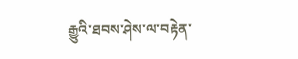རྒྱུའི་ཐབས་ཤེས་ལ་བརྟེན་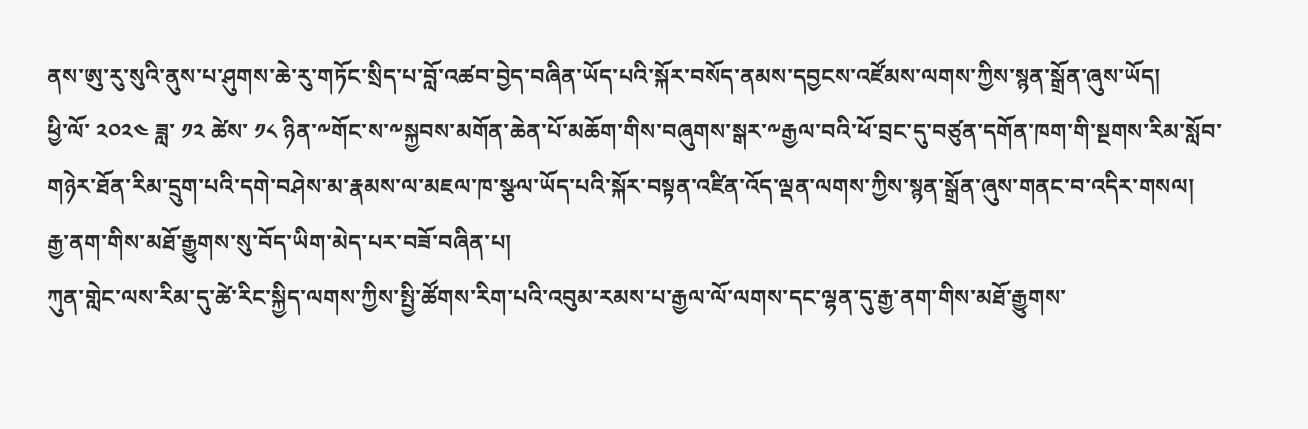ནས་ཨུ་རུ་སུའི་ནུས་པ་ཤུགས་ཆེ་རུ་གཏོང་སྲིད་པ་བློ་འཚབ་བྱེད་བཞིན་ཡོད་པའི་སྐོར་བསོད་ནམས་དབྱངས་འཛོམས་ལགས་ཀྱིས་སྙན་སྒྲོན་ཞུས་ཡོད།
ཕྱི་ལོ་ ༢༠༢༤ ཟླ་ ༡༢ ཚེས་ ༡༨ ཉིན་༸གོང་ས་༸སྐྱབས་མགོན་ཆེན་པོ་མཆོག་གིས་བཞུགས་སྒར་༸རྒྱལ་བའི་ཕོ་བྲང་དུ་བཙུན་དགོན་ཁག་གི་སྔགས་རིམ་སློབ་གཉེར་ཐོན་རིམ་དྲུག་པའི་དགེ་བཤེས་མ་རྣམས་ལ་མཇལ་ཁ་སྩལ་ཡོད་པའི་སྐོར་བསྟན་འཛིན་འོད་ལྡན་ལགས་ཀྱིས་སྙན་སྒྲོན་ཞུས་གནང་བ་འདིར་གསལ།
རྒྱ་ནག་གིས་མཐོ་རྒྱུགས་སུ་བོད་ཡིག་མེད་པར་བཟོ་བཞིན་པ།
ཀུན་གླེང་ལས་རིམ་དུ་ཚེ་རིང་སྐྱིད་ལགས་ཀྱིས་སྤྱི་ཚོགས་རིག་པའི་འབུམ་རམས་པ་རྒྱལ་ལོ་ལགས་དང་ལྷན་དུ་རྒྱ་ནག་གིས་མཐོ་རྒྱུགས་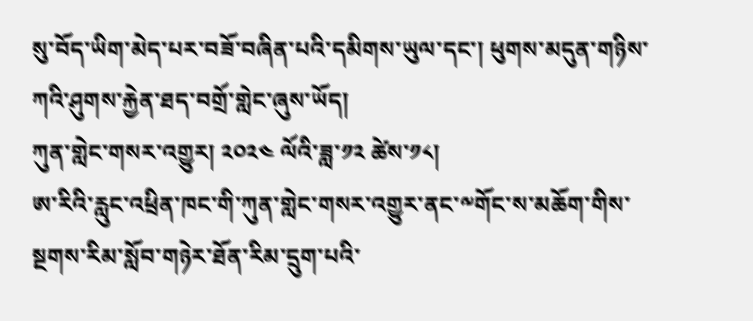སུ་བོད་ཡིག་མེད་པར་བཟོ་བཞིན་པའི་དམིགས་ཡུལ་དང་། ཕུགས་མདུན་གཉིས་ཀའི་ཤུགས་རྐྱེན་ཐད་བགྲོ་གླེང་ཞུས་ཡོད།
ཀུན་གླེང་གསར་འགྱུར། ༢༠༢༤ ལོའི་ཟླ་༡༢ ཚེས་༡༨།
ཨ་རིའི་རླུང་འཕྲིན་ཁང་གི་ཀུན་གླེང་གསར་འགྱུར་ནང་༸གོང་ས་མཆོག་གིས་སྔགས་རིམ་སློབ་གཉེར་ཐོན་རིམ་དྲུག་པའི་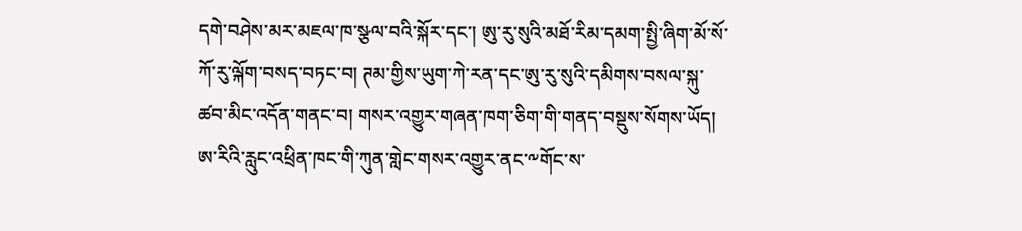དགེ་བཤེས་མར་མཇལ་ཁ་སྩལ་བའི་སྐོར་དང་། ཨུ་རུ་སུའི་མཐོ་རིམ་དམག་སྤྱི་ཞིག་མོ་སོ་ཀོ་རུ་ལྐོག་བསད་བཏང་བ། ཊམ་གྱིས་ཡུག་ཀེ་རན་དང་ཨུ་རུ་སུའི་དམིགས་བསལ་སྐུ་ཚབ་མིང་འདོན་གནང་བ། གསར་འགྱུར་གཞན་ཁག་ཅིག་གི་གནད་བསྡུས་སོགས་ཡོད།
ཨ་རིའི་རླུང་འཕྲིན་ཁང་གི་ཀུན་གླེང་གསར་འགྱུར་ནང་༸གོང་ས་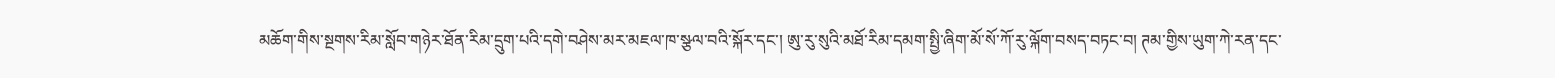མཆོག་གིས་སྔགས་རིམ་སློབ་གཉེར་ཐོན་རིམ་དྲུག་པའི་དགེ་བཤེས་མར་མཇལ་ཁ་སྩལ་བའི་སྐོར་དང་། ཨུ་རུ་སུའི་མཐོ་རིམ་དམག་སྤྱི་ཞིག་མོ་སོ་ཀོ་རུ་ལྐོག་བསད་བཏང་བ། ཊམ་གྱིས་ཡུག་ཀེ་རན་དང་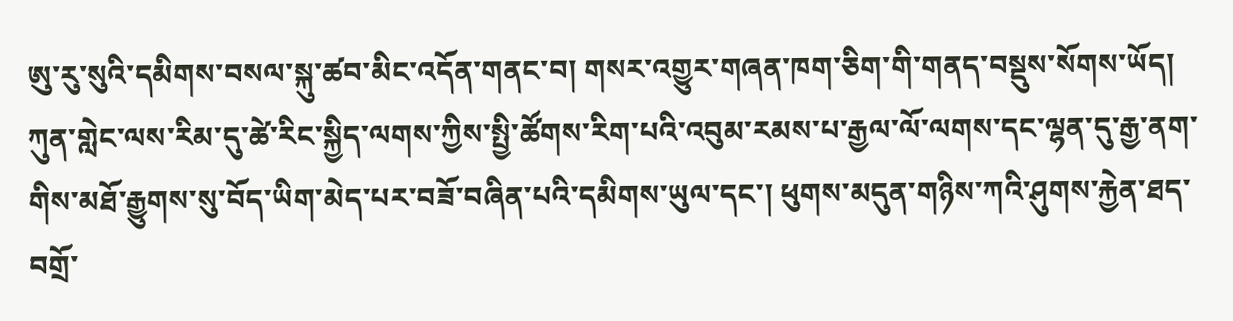ཨུ་རུ་སུའི་དམིགས་བསལ་སྐུ་ཚབ་མིང་འདོན་གནང་བ། གསར་འགྱུར་གཞན་ཁག་ཅིག་གི་གནད་བསྡུས་སོགས་ཡོད།
ཀུན་གླེང་ལས་རིམ་དུ་ཚེ་རིང་སྐྱིད་ལགས་ཀྱིས་སྤྱི་ཚོགས་རིག་པའི་འབུམ་རམས་པ་རྒྱལ་ལོ་ལགས་དང་ལྷན་དུ་རྒྱ་ནག་གིས་མཐོ་རྒྱུགས་སུ་བོད་ཡིག་མེད་པར་བཟོ་བཞིན་པའི་དམིགས་ཡུལ་དང་། ཕུགས་མདུན་གཉིས་ཀའི་ཤུགས་རྐྱེན་ཐད་བགྲོ་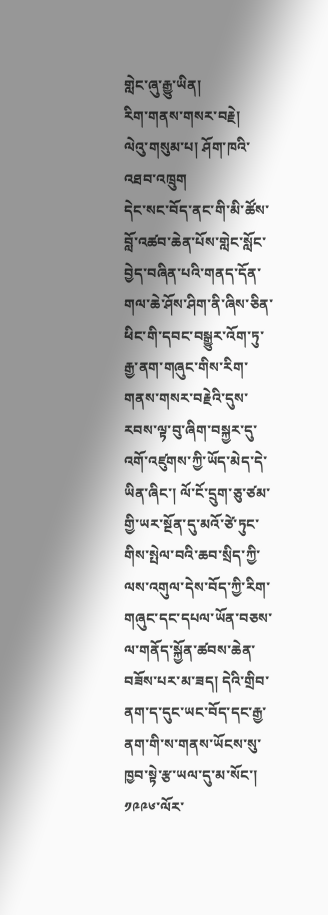གླེང་ཞུ་རྒྱུ་ཡིན།
རིག་གནས་གསར་བརྗེ།
ལེའུ་གསུམ་པ། ཤོག་ཁའི་འཐབ་འཁྲུག
དེང་སང་བོད་ནང་གི་མི་ཚོས་བློ་འཚབ་ཆེན་པོས་གླེང་སློང་བྱེད་བཞིན་པའི་གནད་དོན་གལ་ཆེ་ཤོས་ཤིག་ནི་ཞིས་ཅིན་ཕིང་གི་དབང་བསྒྱུར་འོག་ཏུ་རྒྱ་ནག་གཞུང་གིས་རིག་གནས་གསར་བརྗེའི་དུས་རབས་ལྟ་བུ་ཞིག་བསྐྱར་དུ་འགོ་འཛུགས་ཀྱི་ཡོད་མེད་དེ་ཡིན་ཞིང་། ལོ་ངོ་དྲུག་ཅུ་ཙམ་གྱི་ཡར་སྔོན་དུ་མའོ་ཙེ་ཏུང་གིས་སྤེལ་བའི་ཆབ་སྲིད་ཀྱི་ལས་འགུལ་དེས་བོད་ཀྱི་རིག་གཞུང་དང་དཔལ་ཡོན་བཅས་ལ་གནོད་སྐྱོན་ཚབས་ཆེན་བཟོས་པར་མ་ཟད། དེའི་གྲིབ་ནག་ད་དུང་ཡང་བོད་དང་རྒྱ་ནག་གི་ས་གནས་ཡོངས་སུ་ཁྱབ་སྟེ་རྩ་ཡལ་དུ་མ་སོང་། ༡༩༩༦་ལོར་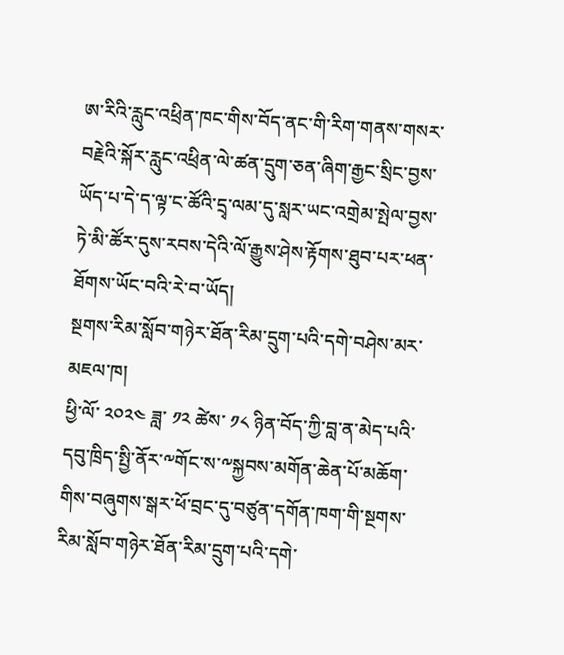ཨ་རིའི་རླུང་འཕྲིན་ཁང་གིས་བོད་ནང་གི་རིག་གནས་གསར་བརྗེའི་སྐོར་རླུང་འཕྲིན་ལེ་ཚན་དྲུག་ཅན་ཞིག་རྒྱང་སྲིང་བྱས་ཡོད་པ་དེ་ད་ལྟ་ང་ཚོའི་དྲྭ་ལམ་དུ་སླར་ཡང་འགྲེམ་སྤེལ་བྱས་ཏེ་མི་ཚོར་དུས་རབས་དེའི་ལོ་རྒྱུས་ཤེས་རྟོགས་ཐུབ་པར་ཕན་ཐོགས་ཡོང་བའི་རེ་བ་ཡོད།
སྔགས་རིམ་སློབ་གཉེར་ཐོན་རིམ་དྲུག་པའི་དགེ་བཤེས་མར་མཇལ་ཁ།
ཕྱི་ལོ་ ༢༠༢༤ ཟླ་ ༡༢ ཚེས་ ༡༨ ཉིན་བོད་ཀྱི་བླ་ན་མེད་པའི་དབུ་ཁྲིད་སྤྱི་ནོར་༸གོང་ས་༸སྐྱབས་མགོན་ཆེན་པོ་མཆོག་གིས་བཞུགས་སྒར་ཕོ་བྲང་དུ་བཙུན་དགོན་ཁག་གི་སྔགས་རིམ་སློབ་གཉེར་ཐོན་རིམ་དྲུག་པའི་དགེ་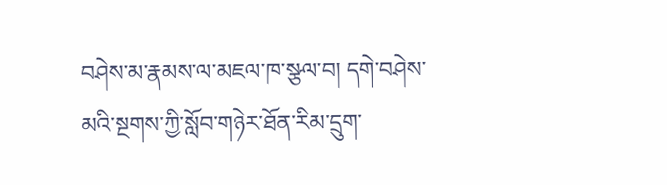བཤེས་མ་རྣམས་ལ་མཇལ་ཁ་སྩལ་བ། དགེ་བཤེས་མའི་སྔགས་ཀྱི་སློབ་གཉེར་ཐོན་རིམ་དྲུག་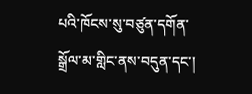པའི་ཁོངས་སུ་བཙུན་དགོན་སྒྲོལ་མ་གླིང་ནས་བདུན་དང་།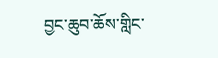བྱང་ཆུབ་ཆོས་གླིང་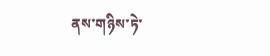ནས་གཉིས་ཏེ་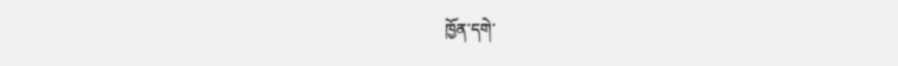ཁྱོན་དགེ་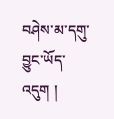བཤེས་མ་དགུ་བྱུང་ཡོད་འདུག །